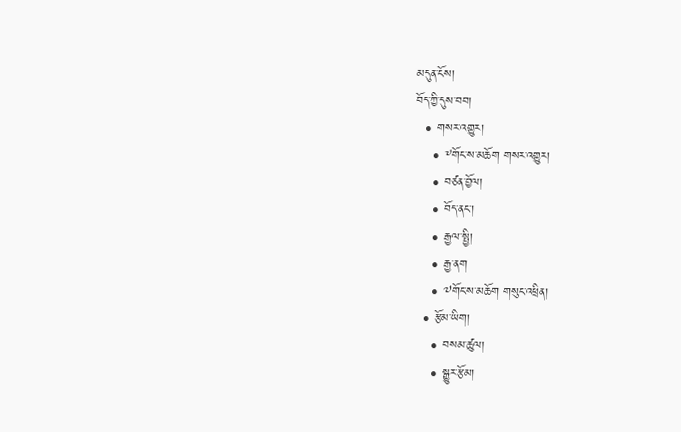མདུན་ངོས།
བོད་ཀྱི་དུས་བབ།
  • གསར་འགྱུར།
    • ༸གོང་ས་མཆོག གསར་འགྱུར།
    • བཙན་བྱོལ།
    • བོད་ནང་།
    • རྒྱལ་སྤྱི།
    • རྒྱ་ནག
    • ༧གོང་ས་མཆོག གསུང་འཕྲིན།
  • རྩོམ་ཡིག།
    • བསམ་ཚུལ།
    • སྒྱུར་རྩོམ།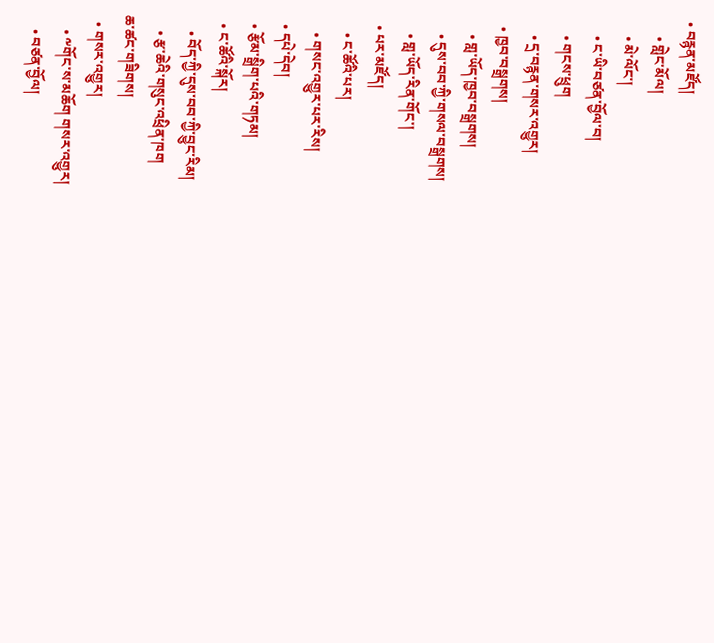• བརྙན་མཛོད།
    • གླེང་མོལ།
    • མེ་ལོང་།
    • ང་ཡི་བཙན་བྱོལ་བ།
    • གངས་ཕྲུག
    • དྲ་བརྙན་གསར་འགྱུར།
  • ཁྱབ་བསྒྲགས།
    • གླ་ཡོད་ཁྱབ་བསྒྲགས།
    • དུས་བབ་ཀྱི་གསལ་བསྒྲགས།
    • གླ་ཡོད་རིན་གོང་།
  • པར་མཛོད།
    • ང་ཚོའི་པར།
    • གསང་འགྱུར་པར་རིས།
  • དཔེ་དེབ།
  • རྩོམ་སྒྲིག་པའི་གཏམ།
  • ང་ཚོའི་སྐོར།
    • བོད་ཀྱི་དུས་བབ་ཀྱི་བྱུང་རིམ།
    • རྩ་ཆེའི་གསུང་འཕྲིན་ཁག
ཆ་ཚང་གཟིགས།
  • གསར་འགྱུར།
    • ༸གོང་ས་མཆོག གསར་འགྱུར།
    • བཙན་བྱོལ།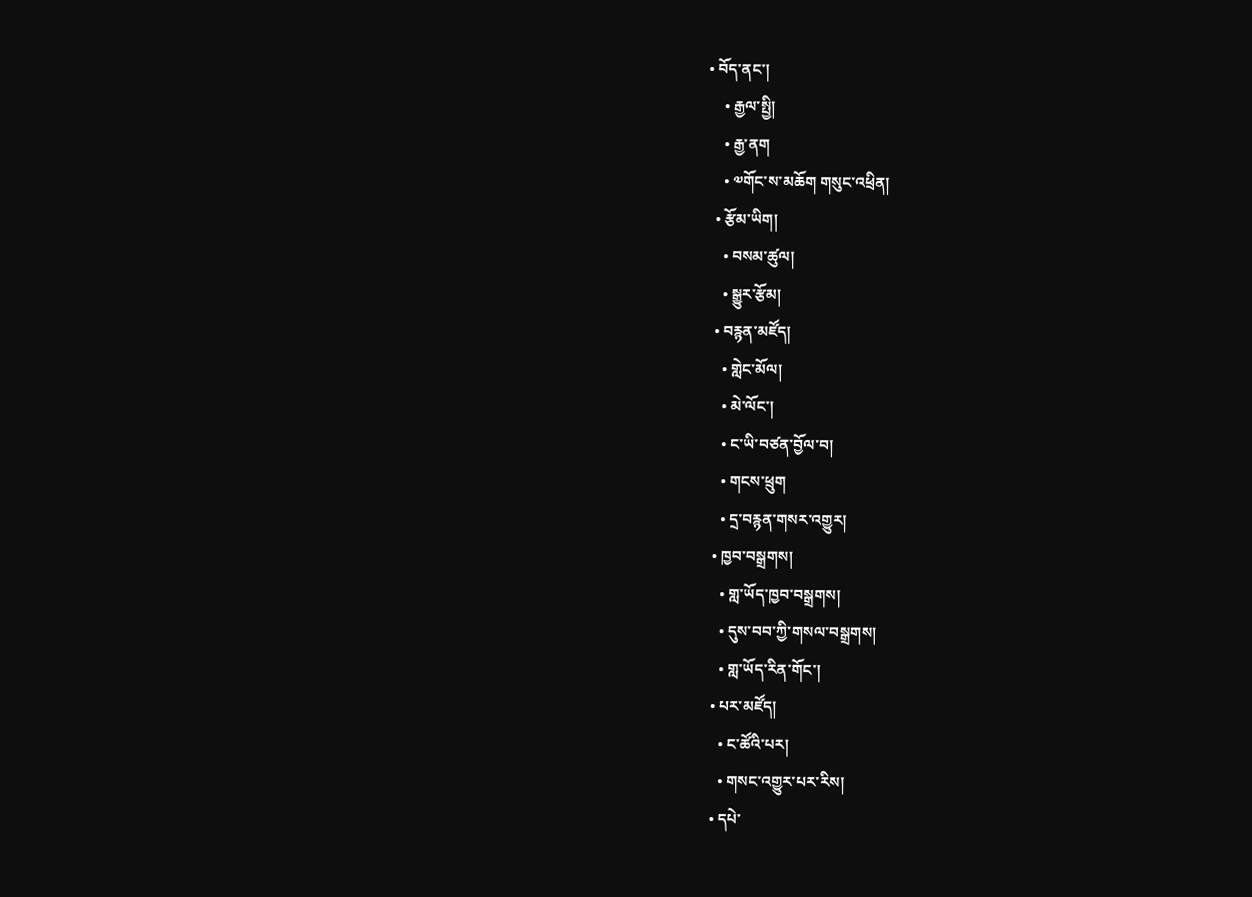• བོད་ནང་།
    • རྒྱལ་སྤྱི།
    • རྒྱ་ནག
    • ༧གོང་ས་མཆོག གསུང་འཕྲིན།
  • རྩོམ་ཡིག།
    • བསམ་ཚུལ།
    • སྒྱུར་རྩོམ།
  • བརྙན་མཛོད།
    • གླེང་མོལ།
    • མེ་ལོང་།
    • ང་ཡི་བཙན་བྱོལ་བ།
    • གངས་ཕྲུག
    • དྲ་བརྙན་གསར་འགྱུར།
  • ཁྱབ་བསྒྲགས།
    • གླ་ཡོད་ཁྱབ་བསྒྲགས།
    • དུས་བབ་ཀྱི་གསལ་བསྒྲགས།
    • གླ་ཡོད་རིན་གོང་།
  • པར་མཛོད།
    • ང་ཚོའི་པར།
    • གསང་འགྱུར་པར་རིས།
  • དཔེ་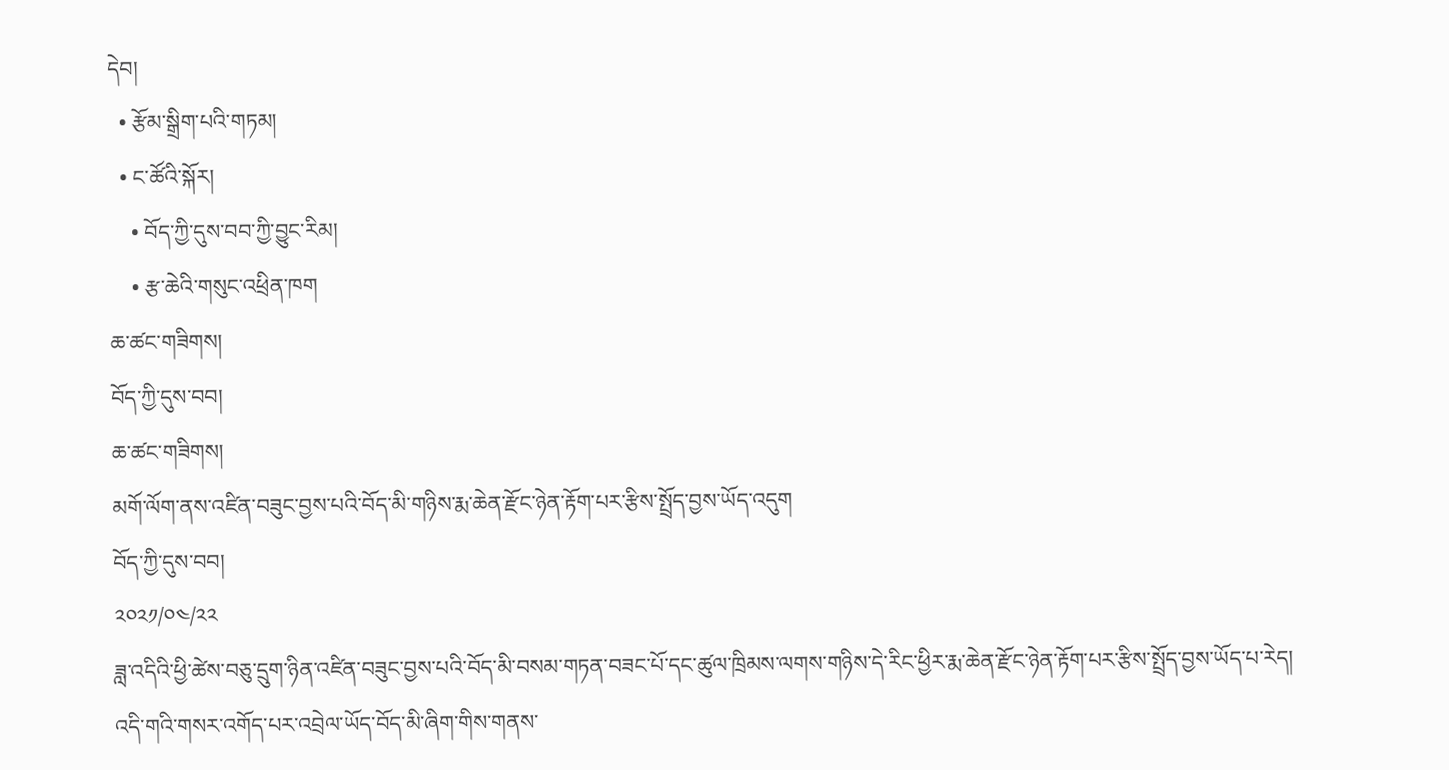དེབ།
  • རྩོམ་སྒྲིག་པའི་གཏམ།
  • ང་ཚོའི་སྐོར།
    • བོད་ཀྱི་དུས་བབ་ཀྱི་བྱུང་རིམ།
    • རྩ་ཆེའི་གསུང་འཕྲིན་ཁག
ཆ་ཚང་གཟིགས།
བོད་ཀྱི་དུས་བབ།
ཆ་ཚང་གཟིགས།
མགོ་ལོག་ནས་འཛིན་བཟུང་བྱས་པའི་བོད་མི་གཉིས་རྨ་ཆེན་རྫོང་ཉེན་རྟོག་པར་རྩིས་སྤྲོད་བྱས་ཡོད་འདུག
བོད་ཀྱི་དུས་བབ།
༢༠༢༡/༠༤/༢༢
ཟླ་འདིའི་ཕྱི་ཚེས་བཅུ་དྲུག་ཉིན་འཛིན་བཟུང་བྱས་པའི་བོད་མི་བསམ་གཏན་བཟང་པོ་དང་ཚུལ་ཁྲིམས་ལགས་གཉིས་དེ་རིང་ཕྱིར་རྨ་ཆེན་རྫོང་ཉེན་རྟོག་པར་རྩིས་སྤྲོད་བྱས་ཡོད་པ་རེད།
འདི་གའི་གསར་འགོད་པར་འབྲེལ་ཡོད་བོད་མི་ཞིག་གིས་གནས་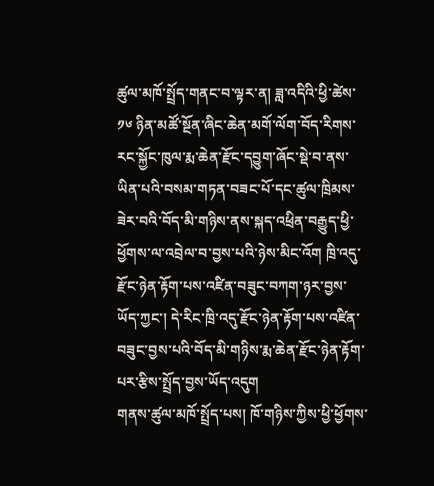ཚུལ་མཁོ་སྤྲོད་གནང་བ་ལྟར་ན། ཟླ་འདིའི་ཕྱི་ཚེས་༡༦ ཉིན་མཚོ་སྔོན་ཞིང་ཆེན་མགོ་ལོག་བོད་རིགས་རང་སྐྱོང་ཁུལ་རྨ་ཆེན་རྫོང་དབྱུག་ཞོང་སྡེ་བ་ནས་ཡིན་པའི་བསམ་གཏན་བཟང་པོ་དང་ཚུལ་ཁྲིམས་ཟེར་བའི་བོད་མི་གཉིས་ནས་སྐད་འཕྲིན་བརྒྱུད་ཕྱི་ཕྱོགས་ལ་འབྲེལ་བ་བྱས་པའི་ཉེས་མིང་འོག ཁྲི་འདུ་རྫོང་ཉེན་རྟོག་པས་འཛིན་བཟུང་བཀག་ཉར་བྱས་ཡོད་ཀྱང་། དེ་རིང་ཁྲི་འདུ་རྫོང་ཉེན་རྟོག་པས་འཛིན་བཟུང་བྱས་པའི་བོད་མི་གཉིས་རྨ་ཆེན་རྫོང་ཉེན་རྟོག་པར་རྩིས་སྤྲོད་བྱས་ཡོད་འདུག
གནས་ཚུལ་མཁོ་སྤྲོད་པས། ཁོ་གཉིས་ཀྱིས་ཕྱི་ཕྱོགས་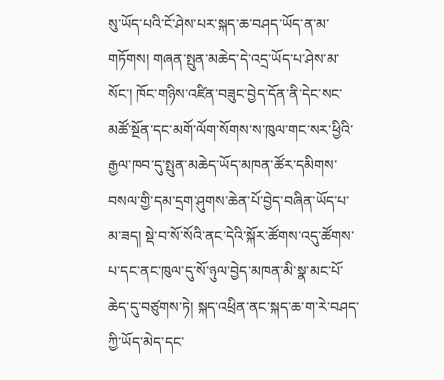སུ་ཡོད་པའི་ངོ་ཤེས་པར་སྐད་ཆ་བཤད་ཡོད་ན་མ་གཏོགས། གཞན་སྤུན་མཆེད་དེ་འདྲ་ཡོད་པ་ཤེས་མ་སོང་། ཁོང་གཉིས་འཛིན་བཟུང་བྱེད་དོན་ནི་དེང་སང་མཚོ་སྔོན་དང་མགོ་ལོག་སོགས་ས་ཁུལ་གང་སར་ཕྱིའི་རྒྱལ་ཁབ་དུ་སྤུན་མཆེད་ཡོད་མཁན་ཚོར་དམིགས་བསལ་གྱི་དམ་དྲག་ཤུགས་ཆེན་པོ་བྱེད་བཞིན་ཡོད་པ་མ་ཟད། སྡེ་བ་སོ་སོའི་ནང་དེའི་སྐོར་ཚོགས་འདུ་ཚོགས་པ་དང་ནང་ཁུལ་དུ་སོ་ཉུལ་བྱེད་མཁན་མི་སྣ་མང་པོ་ཆེད་དུ་བཙུགས་ཏེ། སྐད་འཕྲིན་ནང་སྐད་ཆ་ག་རེ་བཤད་ཀྱི་ཡོད་མེད་དང་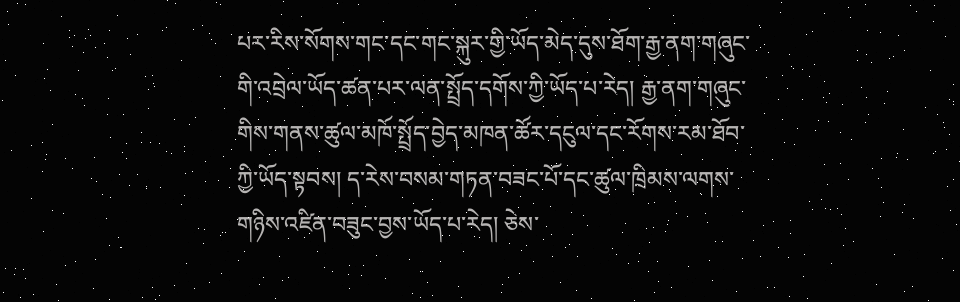པར་རིས་སོགས་གང་དང་གང་སྐུར་གྱི་ཡོད་མེད་དུས་ཐོག་རྒྱ་ནག་གཞུང་གི་འབྲེལ་ཡོད་ཚན་པར་ལན་སྤྲོད་དགོས་ཀྱི་ཡོད་པ་རེད། རྒྱ་ནག་གཞུང་གིས་གནས་ཚུལ་མཁོ་སྤྲོད་བྱེད་མཁན་ཚོར་དངུལ་དང་རོགས་རམ་ཐོབ་ཀྱི་ཡོད་སྟབས། ད་རེས་བསམ་གཏན་བཟང་པོ་དང་ཚུལ་ཁྲིམས་ལགས་གཉིས་འཛིན་བཟུང་བྱས་ཡོད་པ་རེད། ཅེས་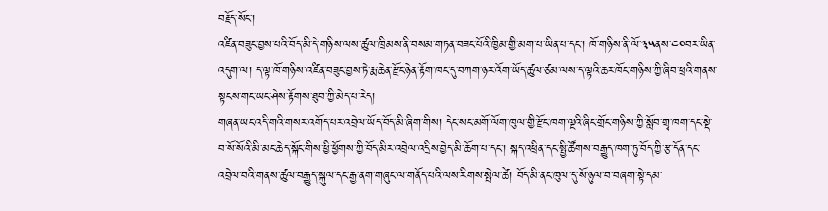བརྗོད་སོང་།
འཛིན་བཟུང་བྱས་པའི་བོད་མི་དེ་གཉིས་ལས་ཚུལ་ཁྲིམས་ནི་བསམ་གཏན་བཟང་པོའི་ཁྱིམ་གྱི་མག་པ་ཡིན་པ་དང་། ཁོ་གཉིས་ནི་ལོ་༣༥ནས་༤༠བར་ཡིན་འདུག་ལ། ད་ལྟ་ཁོ་གཉིས་འཛིན་བཟུང་བྱས་ཏེ་རྨ་ཆེན་རྫོང་ཉེན་རྟོག་ཁང་དུ་བཀག་ཉར་འོག་ཡོད་ཚུལ་ཙམ་ལས་ད་ལྟའི་ཆར་ཁོང་གཉིས་ཀྱི་ཞིབ་ཕྲའི་གནས་སྟངས་གང་ཡང་ཤེས་རྟོགས་ཐུབ་ཀྱི་མེད་པ་རེད།
གཞན་ཡང་འདི་གའི་གསར་འགོད་པར་འབྲེལ་ཡོད་བོད་མི་ཞིག་གིས། དེང་སང་མགོ་ལོག་ཁུལ་གྱི་རྫོང་ཁག་ལྔའི་ཞིང་གྲོང་གཉིས་ཀྱི་སློབ་གྲྭ་ཁག་དང་སྡེ་བ་སོ་སོའི་མི་མང་ཆེད་སྐོང་གིས་ཕྱི་ཕྱོགས་ཀྱི་བོད་མིར་འབྲེལ་འདྲིས་བྱེད་མི་ཆོག་པ་དང་། སྐད་འཕྲིན་དང་སྤྱི་ཚོགས་བརྒྱུད་ཁག་ཏུ་བོད་ཀྱི་རྩ་དོན་དང་འབྲེལ་བའི་གནས་ཚུལ་བརྒྱུད་སྐུལ་དང་རྒྱ་ནག་གཞུང་ལ་གནོད་པའི་ལས་རིགས་སྤེལ་ཚེ། བོད་མི་ནང་ཁུལ་དུ་སོ་ཉུལ་བ་བཞག་སྟེ་དམ་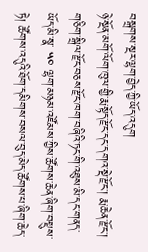བསྒྲགས་སྔར་ལྷག་བྱེད་ཀྱི་ཡོད་འདུག
ཉེ་སྔོན་མགོ་ལོག་ཁུལ་གྱི་རྨ་སྟོད་རྫོང་དང་དགའ་སྡེ་རྫོང་། རྨ་ཆེན་རྫོང་། གཅིག་སྒྲིལ་རྫོང་བཅས་རྫོང་ཁག་བཞིའི་ཏང་གི་འཐུས་མི་དང་གནད་ཡོད་མི་སྣ་ ༥༠ ལྷག་མཉམ་འཛོམས་ཀྱིས་ཚོགས་ཆེན་ཞིག་བསྡུས་ཏེ། ཚོགས་འདུའི་ཐོག་དམིགས་བསལ་བུད་མེད་ཚོགས་པ་ཞིག་ཆེད་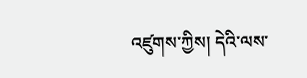འཛུགས་ཀྱིས། དེའི་ལས་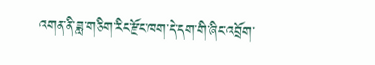འགན་ནི་ཟླ་གཅིག་རིང་རྫོང་ཁག་དེ་དག་གི་ཞིང་འབྲོག་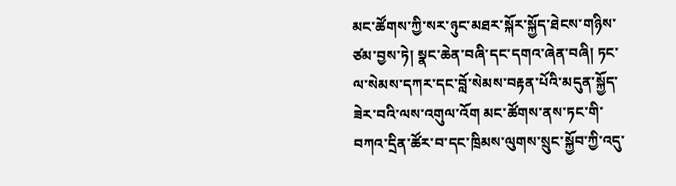མང་ཚོགས་ཀྱི་སར་ཉུང་མཐར་སྐོར་སྐྱོད་ཐེངས་གཉིས་ཙམ་བྱས་ཏེ། སྣང་ཆེན་བཞི་དང་དགའ་ཞེན་བཞི། ཏང་ལ་སེམས་དཀར་དང་བློ་སེམས་བརྟན་པོའི་མདུན་སྐྱོད་ཟེར་བའི་ལས་འགུལ་འོག མང་ཚོགས་ནས་ཏང་གི་བཀའ་དྲིན་ཚོར་བ་དང་ཁྲིམས་ལུགས་སྲུང་སྐྱོབ་ཀྱི་འདུ་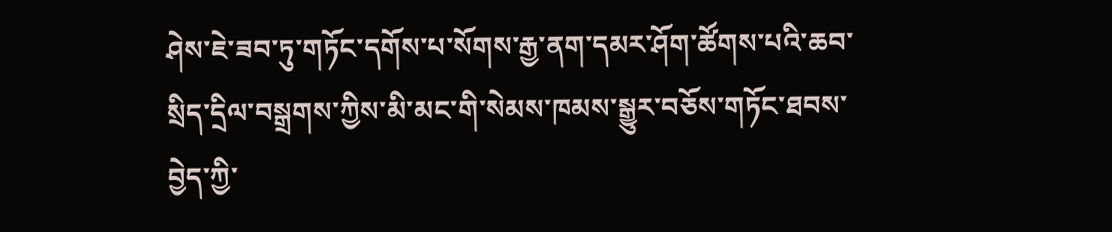ཤེས་ཇེ་ཟབ་ཏུ་གཏོང་དགོས་པ་སོགས་རྒྱ་ནག་དམར་ཤོག་ཚོགས་པའི་ཆབ་སྲིད་དྲིལ་བསྒྲགས་ཀྱིས་མི་མང་གི་སེམས་ཁམས་སྒྱུར་བཅོས་གཏོང་ཐབས་བྱེད་ཀྱི་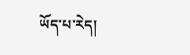ཡོད་པ་རེད།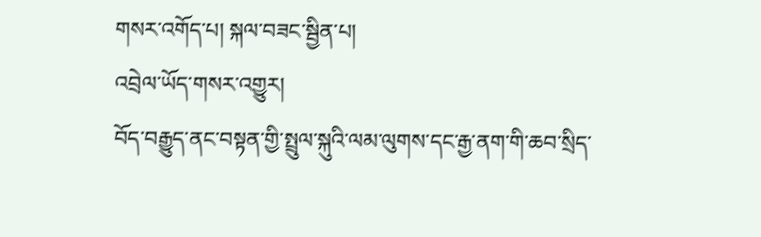གསར་འགོད་པ། སྐལ་བཟང་སྦྱིན་པ།
འབྲེལ་ཡོད་གསར་འགྱུར།
བོད་བརྒྱུད་ནང་བསྟན་གྱི་སྤྲུལ་སྐུའི་ལམ་ལུགས་དང་རྒྱ་ནག་གི་ཆབ་སྲིད་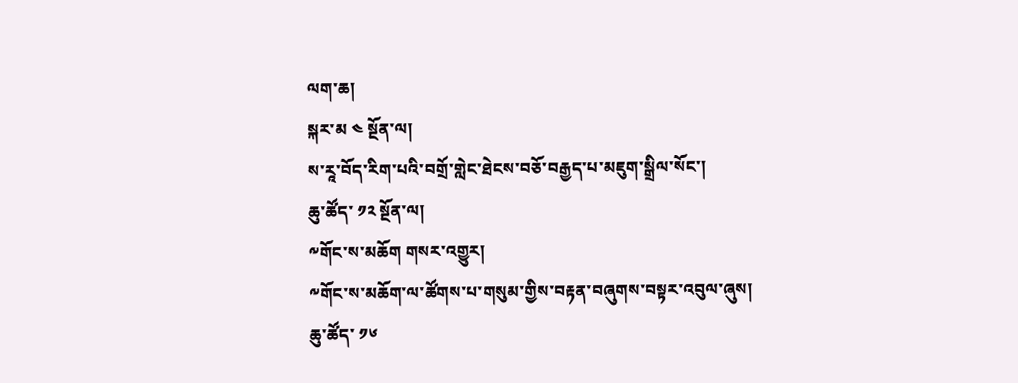ལག་ཆ།
སྐར་མ ༤ སྔོན་ལ།
ས་རཱ་བོད་རིག་པའི་བགྲོ་གླེང་ཐེངས་བཅོ་བརྒྱད་པ་མཇུག་སྒྲིལ་སོང་།
ཆུ་ཚོད་ ༡༢ སྔོན་ལ།
༸གོང་ས་མཆོག གསར་འགྱུར།
༸གོང་ས་མཆོག་ལ་ཚོགས་པ་གསུམ་གྱིས་བརྟན་བཞུགས་བསྟར་འབུལ་ཞུས།
ཆུ་ཚོད་ ༡༦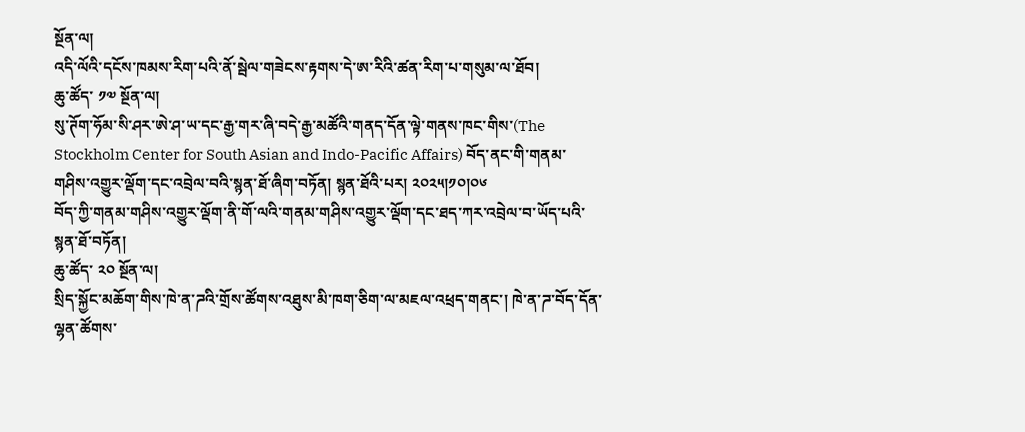སྔོན་ལ།
འདི་ལོའི་དངོས་ཁམས་རིག་པའི་ནོ་སྦེལ་གཟེངས་རྟགས་དེ་ཨ་རིའི་ཚན་རིག་པ་གསུམ་ལ་ཐོབ།
ཆུ་ཚོད་ ༡༧ སྔོན་ལ།
སུ་ཊོག་ཧོམ་སི་ཤར་ཨེ་ཤ་ཡ་དང་རྒྱ་གར་ཞི་བདེ་རྒྱ་མཚོའི་གནད་དོན་ལྟེ་གནས་ཁང་གིས་(The Stockholm Center for South Asian and Indo-Pacific Affairs) བོད་ནང་གི་གནམ་གཤིས་འགྱུར་ལྡོག་དང་འབྲེལ་བའི་སྙན་ཐོ་ཞིག་བཏོན། སྙན་ཐོའི་པར། ༢༠༢༥།༡༠།༠༦
བོད་ཀྱི་གནམ་གཤིས་འགྱུར་ལྡོག་ནི་གོ་ལའི་གནམ་གཤིས་འགྱུར་ལྡོག་དང་ཐད་ཀར་འབྲེལ་བ་ཡོད་པའི་སྙན་ཐོ་བཏོན།
ཆུ་ཚོད་ ༢༠ སྔོན་ལ།
སྲིད་སྐྱོང་མཆོག་གིས་ཁེ་ན་ཌའི་གྲོས་ཚོགས་འཐུས་མི་ཁག་ཅིག་ལ་མཇལ་འཕྲད་གནང་། ཁེ་ན་ཌ་བོད་དོན་ལྷན་ཚོགས་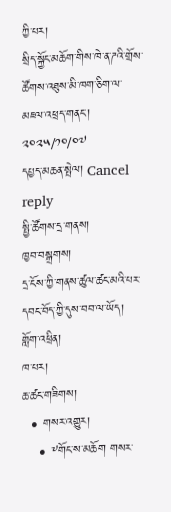ཀྱི་པར།
སྲིད་སྐྱོང་མཆོག་གིས་ཁེ་ན་ཌའི་གྲོས་ཚོགས་འཐུས་མི་ཁག་ཅིག་ལ་མཇལ་འཕྲད་གནང་།
༢༠༢༥/༡༠/༠༧
དཔྱད་མཆན་སྤེལ། Cancel reply
སྤྱི་ཚོགས་དྲ་གནས།
ཁྱབ་བསྒྲགས།
དྲ་ངོས་ཀྱི་གནས་ཚུལ་ཚང་མའི་པར་དབང་བོད་ཀྱི་དུས་བབ་ལ་ཡོད།
གློག་འཕྲིན།
ཁ་པར།
ཆ་ཚང་གཟིགས།
  • གསར་འགྱུར།
    • ༸གོང་ས་མཆོག གསར་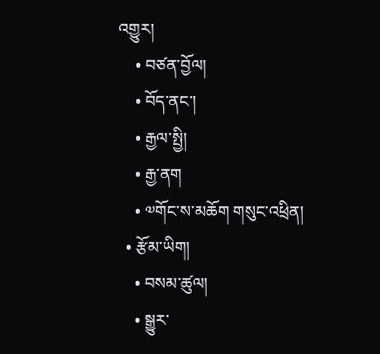འགྱུར།
    • བཙན་བྱོལ།
    • བོད་ནང་།
    • རྒྱལ་སྤྱི།
    • རྒྱ་ནག
    • ༧གོང་ས་མཆོག གསུང་འཕྲིན།
  • རྩོམ་ཡིག།
    • བསམ་ཚུལ།
    • སྒྱུར་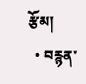རྩོམ།
  • བརྙན་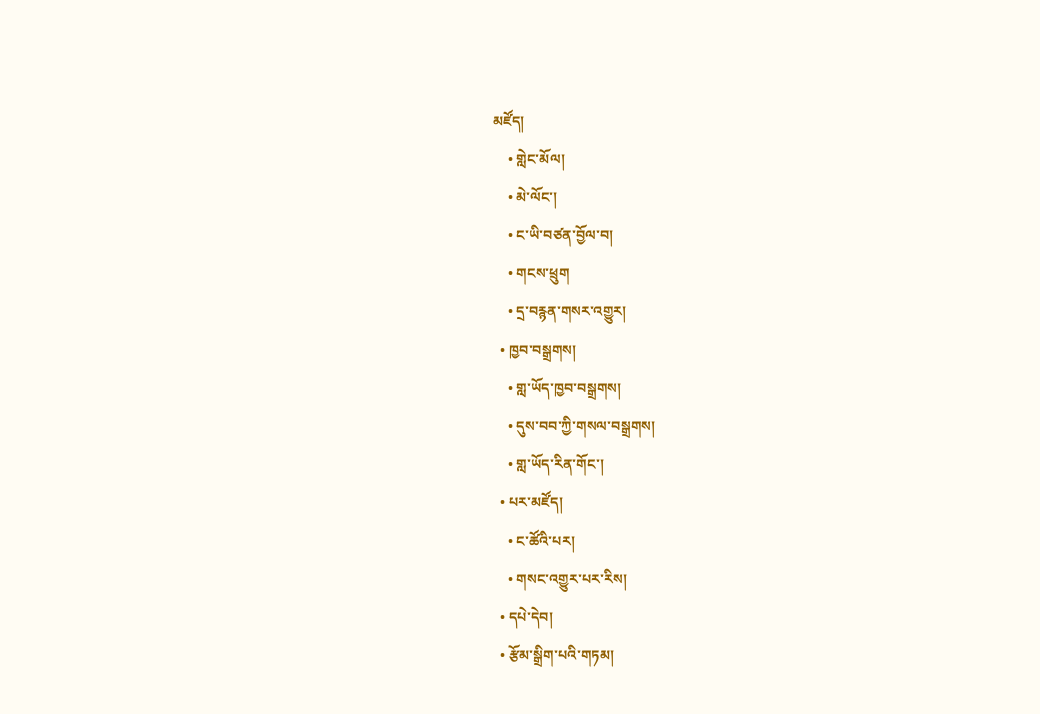མཛོད།
    • གླེང་མོལ།
    • མེ་ལོང་།
    • ང་ཡི་བཙན་བྱོལ་བ།
    • གངས་ཕྲུག
    • དྲ་བརྙན་གསར་འགྱུར།
  • ཁྱབ་བསྒྲགས།
    • གླ་ཡོད་ཁྱབ་བསྒྲགས།
    • དུས་བབ་ཀྱི་གསལ་བསྒྲགས།
    • གླ་ཡོད་རིན་གོང་།
  • པར་མཛོད།
    • ང་ཚོའི་པར།
    • གསང་འགྱུར་པར་རིས།
  • དཔེ་དེབ།
  • རྩོམ་སྒྲིག་པའི་གཏམ།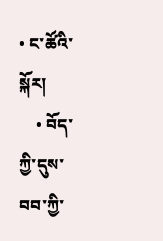• ང་ཚོའི་སྐོར།
    • བོད་ཀྱི་དུས་བབ་ཀྱི་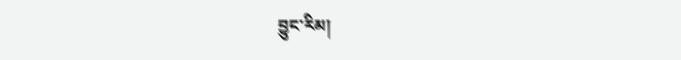བྱུང་རིམ།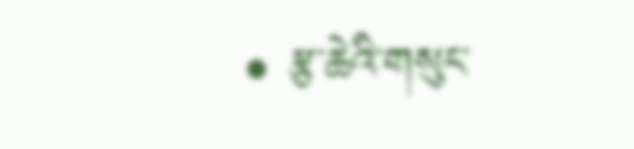• རྩ་ཆེའི་གསུང་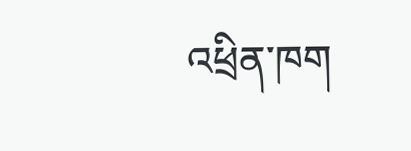འཕྲིན་ཁག